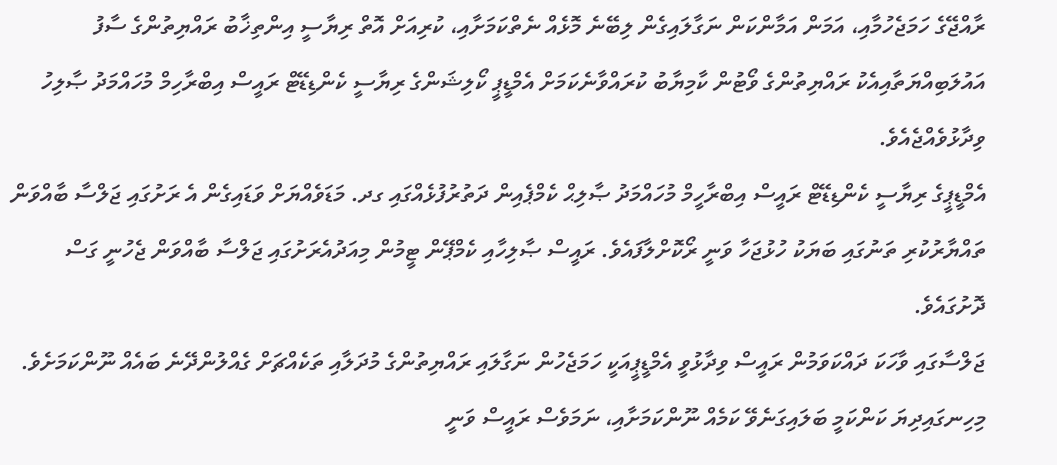ރާއްޖޭގެ ހަމަޖެހުމާއި، އަމަން އަމާންކަން ނަގާލައިގެން ލިބޭނެ މޮޅެއް ނެތްކަމަށާއި، ކުރިއަށް އޮތް ރިޔާސީ އިންތިޚާބު ރައްޔިތުންގެ ސާފު އައުލަބިއްޔަތާއިއެކު ރައްޔިތުންގެ ވޯޓުން ކާމިޔާބު ކުރައްވާނެކަމަށް އެމްޑީޕީ ކޯލިޝަންގެ ރިޔާސީ ކެންޑިޑޭޓް ރައީސް އިބްރާހިމް މުހައްމަދު ޞާލިހު ވިދާޅުވެއްޖެއެވެ.
އެމްޑީޕީގެ ރިޔާސީ ކެންޑިޑޭޓް ރައީސް އިބްރާހީމް މުހައްމަދު ޞާލިޙް ކެމްޕެއިން ދަތުރުފުޅެއްގައި ގދ. މަޑަވެއްޔަށް ވަޑައިގެން އެ ރަށުގައި ޖަލްސާ ބާއްވަން ތައްޔާރުކުރި ތަނުގައި ބަޔަކު ހުޅުޖަހާ ވަނީ ރޯކޮށްލާފައެވެ. ރައީސް ޞާލިހާއި ކެމްޕޭން ޓީމުން މިއަދުއެރަށުގައި ޖަލްސާ ބާއްވަން ޖެހުނީ ގަސް ދޮށުގައެވެ.
ޖަލްސާގައި ވާހަކަ ދައްކަވަމުން ރައީސް ވިދާޅުވީ އެމްޑީޕީއަކީ ހަމަޖެހުން ނަގާލައި ރައްޔިތުންގެ މުދަލާއި ތަކެއްޗަށް ގެއްލުންދޭނެ ބައެއް ނޫންކަމަށެވެ. މިހިނގައިދިޔަ ކަންކަމީ ބަލައިގަނެވޭ ކަމެއް ނޫންކަމަށާއި، ނަމަވެސް ރައީސް ވަނީ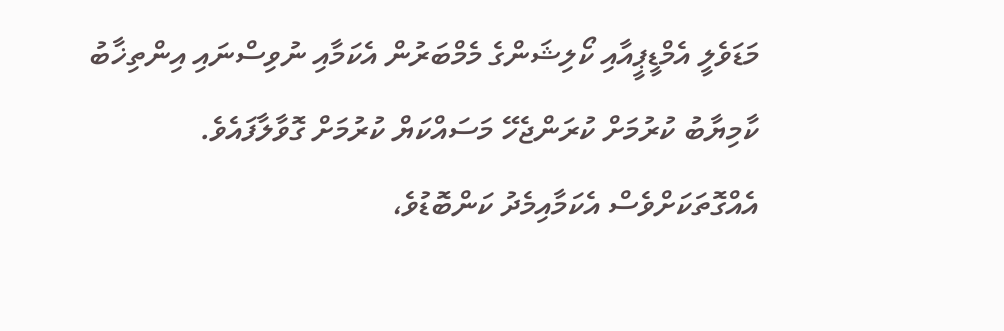މަޑަވެލީ އެމްޑީޕީއާއި ކޯލިޝަންގެ މެމްބަރުން އެކަމާއި ނުވިސްނައި އިންތިޚާބު ކާމިޔާބު ކުރުމަށް ކުރަންޖެހޭ މަސައްކަޔް ކުރުމަށް ގޮވާލާފައެވެ.
އެއްގޮތަކަށްވެސް އެކަމާއިމެދު ކަންބޮޑުވެ،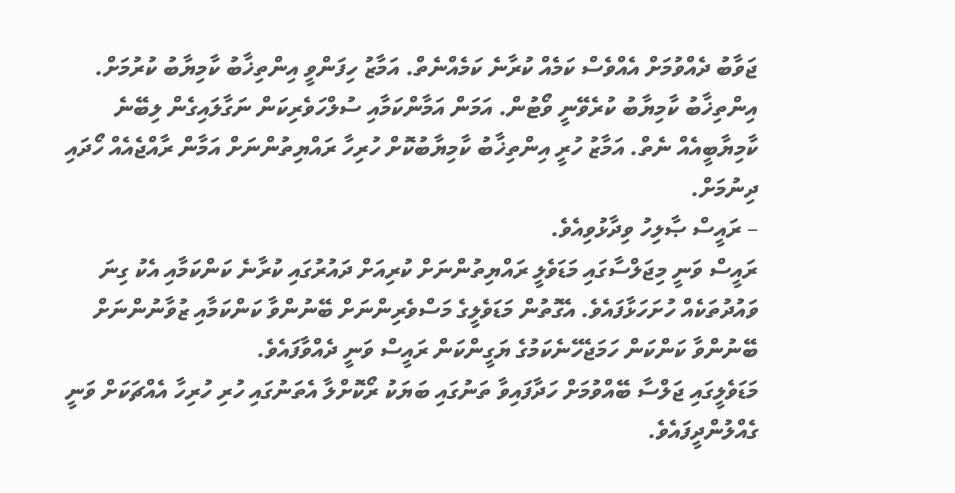ޖަވާބު ދެއްވުމަށް އެއްވެސް ކަމެއް ކުރާނެ ކަމެއްނެތް. އަމާޒު ހިފަންވީ އިންތިޚާބު ކާމިޔާބު ކުރުމަށް. އިންތިޚާބު ކާމިޔާބު ކުރެވޭނީ ވޯޓުން. އަމަން އަމާންކަމާއި ސުލްހަވެރިކަން ނަގާލައިގެން ލިބޭނެ ކާމިޔާބީއެއް ނެތް. އަމާޒު ހުރީ އިންތިޚާބު ކާމިޔާބުކޮށް ހުރިހާ ރައްޔިތުންނަށް އަމާން ރާއްޖެއެއް ހޯދައި ދިނުމަށް.
– ރައީސް ޞާލިހު ވިދާޅުވިއެވެ.
ރައީސް ވަނީ މިޖަލްސާގައި މަޑަވެލީ ރައްޔިތުންނަށް ކުރިއަށް ދައުރުގައި ކުރާނެ ކަންކަމާއި އެކު ގިނަ ވައުދުތަކެއް ހުށަހަޅާފައެވެ. އެގޮތުން މަޑަވެލީގެ މަސްވެރިންނަށް ބޭނުންވާ ކަންކަމާއި ޒުވާނުންނަށް ބޭނުންވާ ކަންކަން ހަމަޖެހޭނެކަމުގެ ޔަގީންކަން ރައީސް ވަނީ ދެއްވާފައެވެ.
މަޑަވެލީގައި ޖަލްސާ ބޭއްވުމަށް ހަދާފައިވާ ތަނުގައި ބަޔަކު ރޯކޮށްލާ އެތަނުގައި ހުރި ހުރިހާ އެއްޗަކަށް ވަނީ ގެއްލުންދީފައެވެ.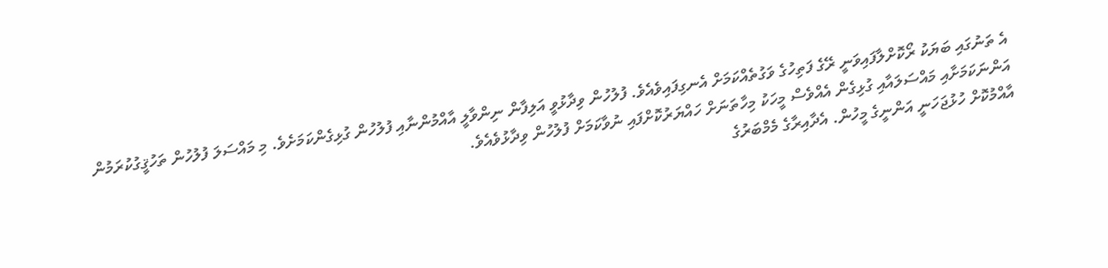އެ ތަނުގައި ބަޔަކު ރޯކޮށްލާފައިވަނީ ރޭގެ ފަތިހުގެ ވަގުތެއްކަމަށް އެނގިފައިވެއެވެ. ފުލުހުން ވިދާޅުވީ އަލިފާން ނިންވާލީ އާއްމުންނާއި ފުލުހުން ގުޅިގެންކަމަށެވެ. މި މައްސަލަ ފުލުހުން ތަހުޤީގުކުރަމުން އަންނަކަމަށާއި މައްސަލައާއި ގުޅިގެން އެއްވެސް މީހަކު މިހާތަނަށް ހައްޔަރުކޮށްފައި ނުވާކަމަށް ފުލުހުން ވިދާޅުވެއެވެ.
އާއްމުކޮށް ހުޅުޖަހަނީ އަންނީގެ މީހުން. އެދާއިރާގެ މެމްބަރުގެ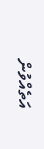އަތެއްވުން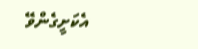އެކަށީގެންވޭ